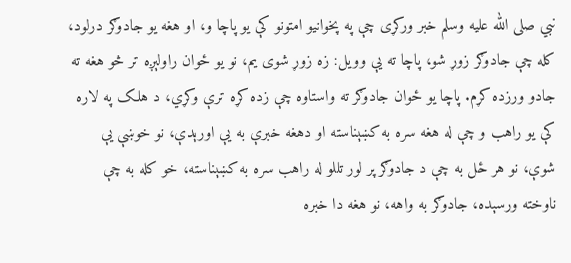نبي صلى الله عليه وسلم خبر ورکړی چې په پخوانیو امتونو کې یو پاچا و، او هغه یو جادوګر درلود، کله چې جادوګر زوړ شو، پاچا ته یې وویل: زه زوړ شوی یم، نو یو ځوان راولېږه تر څو هغه ته جادو ورزده کړم. پاچا یو ځوان جادوګر ته واستاوه چې زده کړه ترې وکړي، د هلک په لاره کې یو راهب و چې له هغه سره به کښېناسته او دهغه خبرې به یې اورېدې، نو خوښې یې شوې، نو هر ځل به چې د جادوګر پر لور تللو له راهب سره به کښېناسته، خو کله به چې ناوخته ورسېده، جادوګر به واهه، نو هغه دا خبره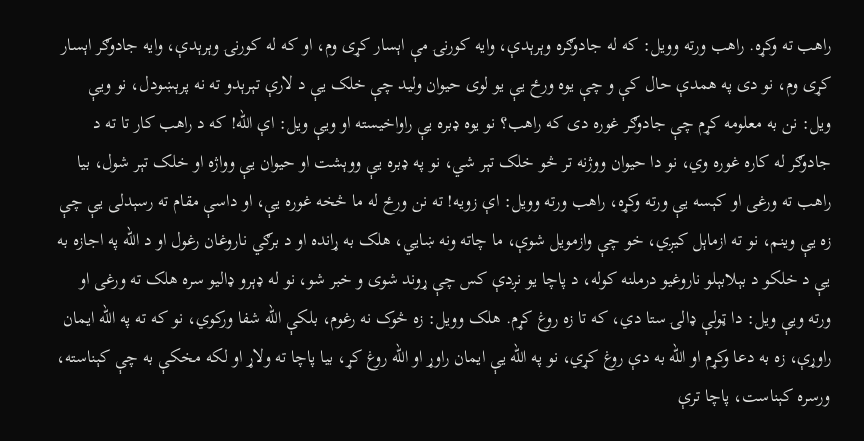راهب ته وکړه. راهب ورته وویل: که له جادوګره وېرېدې، وایه کورنۍ مې اېسار کړی وم، او که له کورنۍ وېرېدې، وایه جادوګر اېسار کړی وم، نو دی په همدې حال کې و چې یوه ورځ یې یو لوی حیوان ولید چې خلک یې د لارې تېرېدو ته نه پرېښودل، نو ویې ویل: نن به معلومه کړم چې جادوګر غوره دی که راهب؟ نو یوه ډبره یې راواخیسته او ویې ویل: اې الله! که د راهب کار تا ته د جادوګر له کاره غوره وي، نو دا حیوان ووژنه تر څو خلک تېر شي، نو په ډبره یې ووېشت او حیوان یې وواژه او خلک تېر شول، بیا راهب ته ورغی او کېسه یې ورته وکړه، راهب ورته وویل: اې زویه! ته نن ورځ له ما څخه غوره یې، او داسې مقام ته رسېدلی یې چې زه یې وینم، نو ته ازماېل کيږي، خو چې وازمویل شوې، ما چاته ونه ښایي، هلک به ړانده او د برګي ناروغان رغول او د الله په اجازه به یې د خلکو د بېلابېلو ناروغیو درملنه کوله، د پاچا یو نږدې کس چې ړوند شوی و خبر شو، نو له ډېرو ډالیو سره هلک ته ورغی او ورته ویې ویل: دا ټولې ډالۍ ستا دي، که تا زه روغ کړم. هلک وویل: زه څوک نه رغوم، بلکې الله شفا ورکوي، نو که ته په الله ایمان راوړې، زه به دعا وکړم او الله به دې روغ کړي، نو په الله یې ایمان راوړ او الله روغ کړ، بیا پاچا ته ولاړ او لکه مخکې به چې کېناسته، ورسره کېناست، پاچا ترې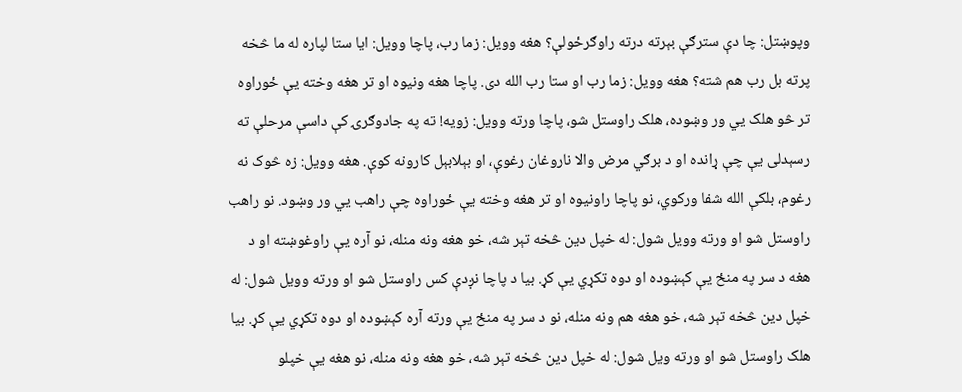وپوښتل: چا دې سترګې بېرته درته راوګرځولې؟ هغه وویل: زما رب، پاچا وویل: ایا ستا لپاره له ما څخه پرته بل رب هم شته؟ هغه وویل: زما رب او ستا رب الله دی. پاچا هغه ونیوه او تر هغه وخته یې ځوراوه تر څو هلک یي ور وښوده، هلک راوستل شو، پاچا ورته وویل: زویه! ته په جادوګرۍ کې داسې مرحلې ته رسېدلی یې چې ړانده او د برګي مرض والا ناروغان رغوې، او بېلابېل کارونه کوې. هغه وویل: زه څوک نه رغوم، بلکې الله شفا ورکوي، نو پاچا راونیوه او تر هغه وخته یې ځوراوه چې راهب یي ور وښود. نو راهب راوستل شو او ورته وویل شول: له خپل دین څخه تېر شه، خو هغه ونه منله، نو آره یې راوغوښته او د هغه د سر په منځ یې کېښوده او دوه تکړي یې کړ. بیا د پاچا نږدې کس راوستل شو او ورته وویل شول: له خپل دین څخه تېر شه، خو هغه هم ونه منله، نو د سر په منځ یې ورته آره کېښوده او دوه تکړي یې کړ. بیا هلک راوستل شو او ورته ویل شول: له خپل دین څخه تېر شه، خو هغه ونه منله، نو هغه یې خپلو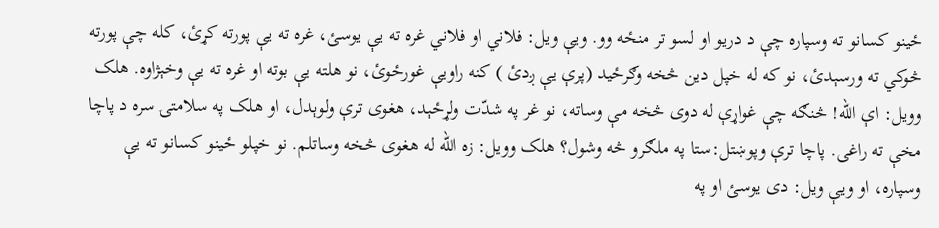ځینو کسانو ته وسپاره چې د دریو او لسو تر منځه وو. ویې ویل: فلاني او فلاني غره ته یې یوسئ، غره ته یې پورته کړئ، کله چې پورته څوکي ته ورسېدئ، نو که له خپل دین څخه وګرځید (پرې یې ږدئ ) کنه راویې غورځوئ، نو هلته یې بوته او غره ته یې وخېژاوه. هلک وویل: اې الله! څنګه چې غواړې له دوی څخه مې وساته، نو غر په شدّت ولړځېد، هغوی ترې ولوېدل، او هلک په سلامتۍ سره د پاچا مخې ته راغی. پاچا ترې وپوښتل:ستا په ملګرو څه وشول؟ هلک وویل: زه الله له هغوی څخه وساتلم. نو خپلو ځینو کسانو ته یې وسپاره، او ویې ویل: دی یوسئ او په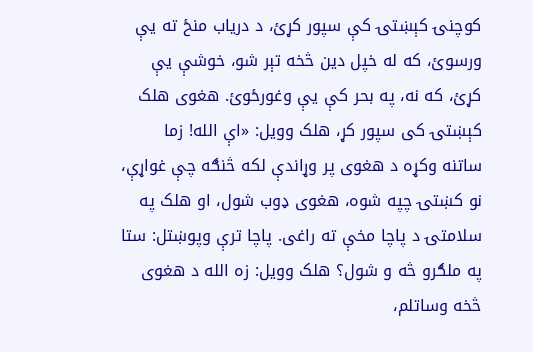کوچنۍ کېښتۍ کې سپور کړئ، د دریاب منځ ته یې ورسوئ، که له خپل دین څخه تېر شو، خوشې یې کړئ، که نه، په بحر کې یې وغورځوئ. هغوی هلک کېښتۍ کی سپور کړ، هلک وویل: «اې الله! زما ساتنه وکړه د هغوی پر وړاندې لکه څنګه چې غواړې، نو کښتۍ چپه شوه، هغوی ډوب شول، او هلک په سلامتۍ د پاچا مخې ته راغی. پاچا ترې وپوښتل: ستا په ملګرو څه و شول؟ هلک وویل: زه الله د هغوی څخه وساتلم،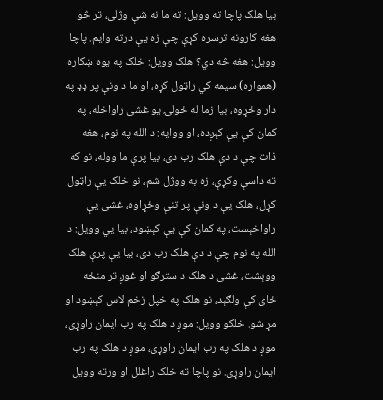بیا هلک پاچا ته وویل: ته ما نه شې وژلی، تر څو هغه کارونه ترسره کړې چې زه یې درته وایم. پاچا وویل: هغه څه دي؟ هلک وویل: خلک په یوه ښکاره (همواره) سیمه کي راټول کړه، او ما د ونې پر ډډ په دار وځړوه، بیا زما له ځولۍ یو غشی راواخله، په کمان کې یې کېږده، او ووایه: د الله په نوم، هغه ذات چې د دې هلک رب دی، بیا پرې ما ووله، نو که ته داسې وکړې، زه به ووژل شم، نو خلک یې راټول کړل، هلک یې د ونې پر تنې وځړاوه، غشی یې راواخېست، په کمان کې یې کېښود، بیا یي وویل: د الله په نوم چې د دې هلک رب دی، بیا یې پرې هلک ووېشت، غشی د هلک د سترګو او غوږ تر منځه ځای کې ولګېد، نو هلک په خپل زخم لاس کېښود او مړ شو. خلکو وویل: موږ د هلک په رب ایمان راوړی، موږ د هلک په رب ایمان راوړی، موږ د هلک په رب ایمان راوړی. نو پاچا ته خلک راغلل او ورته وویل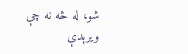شو، له څه نه چې ویرېدې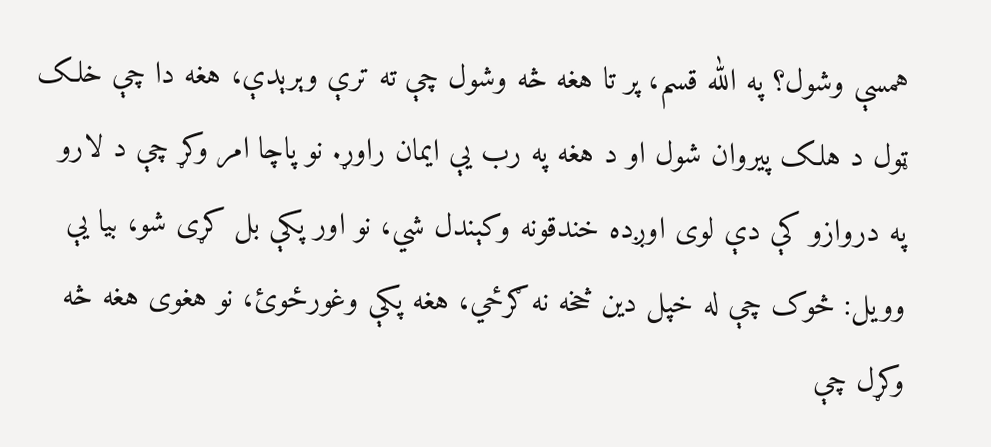همسې وشول؟ په الله قسم، پر تا هغه څه وشول چې ته ترې وېرېدې، هغه دا چې خلک ټول د هلک پیروان شول او د هغه په رب یې ایمان راوړ. نو پاچا امر وکړ چې د لارو په دروازو کې دې لوی اوږده خندقونه وکېندل شي، نو اور پکې بل کړی شو، بیا یې وویل: څوک چې له خپل دین څخه نه ګرځي، هغه پکې وغورځوئ، نو هغوی هغه څه وکړل چې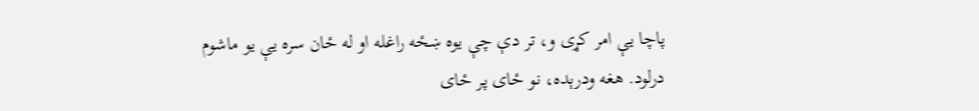پاچا یې امر کړی و، تر دې چې یوه ښځه راغله او له ځان سره یې یو ماشوم درلود. هغه ودرېده، نو ځای پر ځای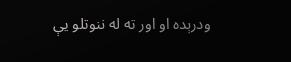ودرېده او اور ته له ننوتلو یې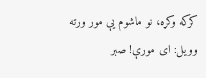کرکه وکړه، نو ماشوم یې مور ورته وویل: ای مورې! صبر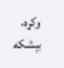وکړه، بېشکه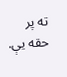ته پر حقه یې.